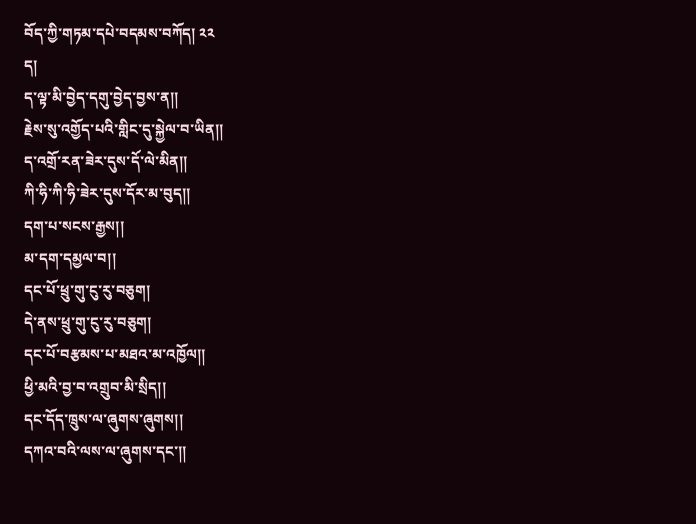བོད་ཀྱི་གཏམ་དཔེ་བདམས་བཀོད། ༢༢
ད།
ད་ལྟ་མི་བྱེད་དགུ་བྱེད་བྱས་ན།།
རྗེས་སུ་འགྱོད་པའི་གླིང་དུ་སྐྱེལ་བ་ཡིན།།
ད་འགྲོ་རན་ཟེར་དུས་དོ་ལེ་མིན།།
ཀི་ཧི་ཀི་ཧི་ཟེར་དུས་དོར་མ་བུད།།
དག་པ་སངས་རྒྱས།།
མ་དག་དམྱལ་བ།།
དང་པོ་ཕྲུ་གུ་ངུ་རུ་བཅུག།
དེ་ནས་ཕྲུ་གུ་ངུ་རུ་བཅུག།
དང་པོ་བརྩམས་པ་མཐའ་མ་འཁྱོལ།།
ཕྱི་མའི་བྱ་བ་འགྲུབ་མི་སྲིད།།
དང་དོད་ཁྲུས་ལ་ཞུགས་ཞུགས།།
དཀའ་བའི་ལས་ལ་ཞུགས་དང་།།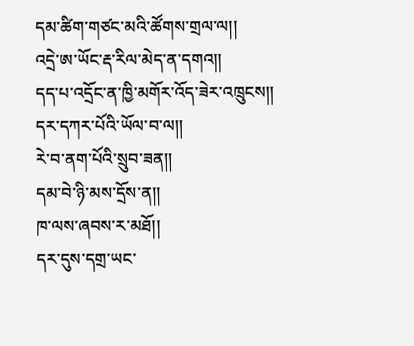དམ་ཚིག་གཙང་མའི་ཚོགས་གྲལ་ལ།།
འདྲེ་ཨ་ཡོང་རྡ་རིལ་མེད་ན་དགའ།།
དད་པ་འདྲོང་ན་ཁྱི་མགོར་འོད་ཟེར་འཁྲུངས།།
དར་དཀར་པོའི་ཡོལ་བ་ལ།།
རེ་བ་ནག་པོའི་སྲུབ་ཟན།།
དམ་བེ་ཉི་མས་དྲོས་ན།།
ཁ་ལས་ཞབས་ར་མཐོ།།
དར་དུས་དགྲ་ཡང་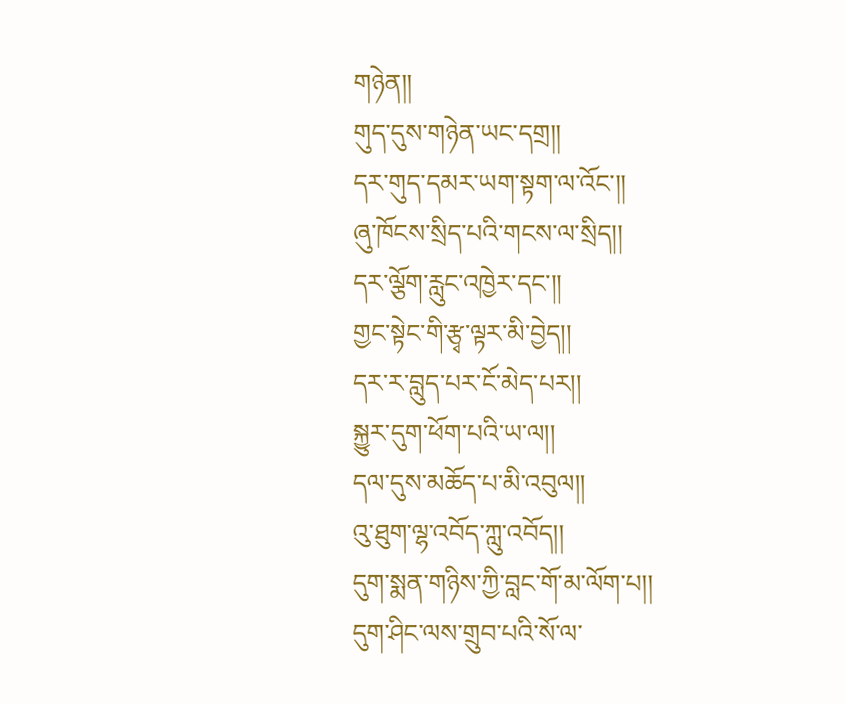གཉེན།།
གུད་དུས་གཉེན་ཡང་དགྲ།།
དར་གུད་དམར་ཡག་སྟག་ལ་འོང་།།
ཞུ་ཁོངས་སྲིད་པའི་གངས་ལ་སྲིད།།
དར་ལྕོག་རླུང་འཁྱེར་དང་།།
གྱང་སྟེང་གི་རྩྭ་ལྟར་མི་བྱེད།།
དར་ར་བླུད་པར་ངོ་མེད་པར།།
སྐྱུར་དུག་ཕོག་པའི་ཡ་ལ།།
དལ་དུས་མཆོད་པ་མི་འབུལ།།
འུ་ཐུག་ལྷ་འབོད་ཀླུ་འབོད།།
དུག་སྨན་གཉིས་ཀྱི་བླང་གོ་མ་ལོག་པ།།
དུག་ཤིང་ལས་གྲུབ་པའི་སོ་ལ་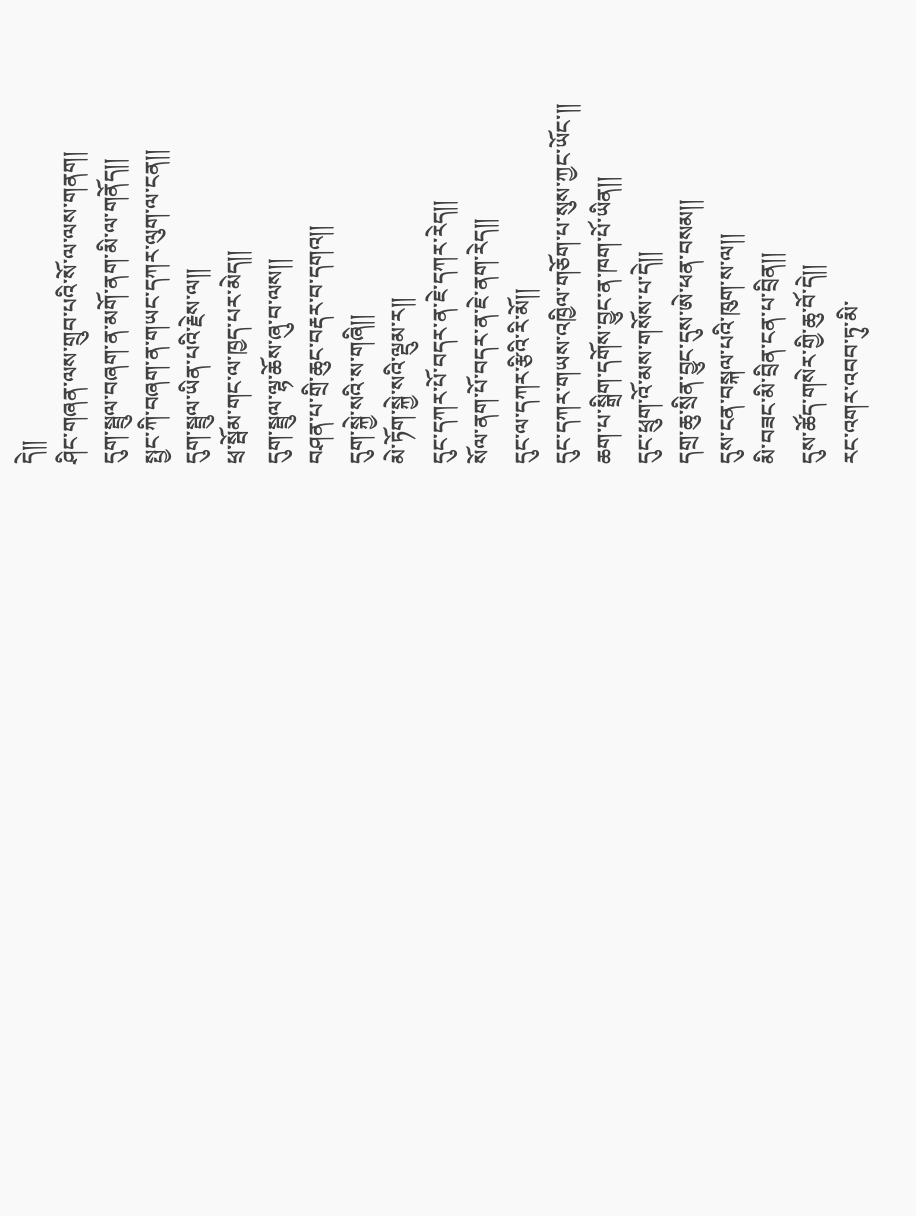དེ།།
ཤིང་གཞན་ལས་གྲུབ་པའི་སོ་ལ་ལས་གནག།
དུག་སྦྲུལ་བཞག་ན་མགོ་ནག་མི་ལ་གནོད།།
སྤྱང་ཀི་བཞག་ན་གཡང་དཀར་ལུག་ལ་ངན།།
དུག་སྦྲུལ་ཡིན་པའི་རྗེས་ལ།།
ཕྲ་སྦོམ་གང་ལ་ཁྱད་པར་མེད།།
དུག་སྦྲུལ་ལྷ་ཆོས་ཞུ་བ་ལས།།
བཤན་པ་གྲི་ཆུང་བརྡར་བ་དགའ།།
དུག་སྐྱེ་སའི་ས་གཞི།།
མེ་ཏོག་སྐྱེ་སའི་ལྡུམ་ར།།
དུང་དཀར་པོ་བདར་ན་ཇེ་དཀར་རེད།།
སོལ་ནག་པོ་བདར་ན་ཇེ་ནག་རེད།།
དུང་ལ་དཀར་རྩིའི་རི་མོ།།
དུང་དཀར་གཡས་འཁྱིལ་གཅོག་པ་སུས་ཀྱང་ཡོང་།།
ཆག་པ་སྒྲིག་དགོས་བྱུང་ན་ཁག་པོ་ཡིན།།
དུང་ཕྲུག་འོ་མས་གསོས་པ་དེ།།
དགྲ་ཆུ་སྲིན་བྱུང་དུས་ཨེ་ཕན་བསམ།།
དུས་ངན་བསྐལ་པའི་ཁུག་ས་ལ།།
མི་བཟང་མི་བྲིན་ངན་པ་བྲིན།།
དུས་ཚོད་གསེར་གྱི་ཆུ་བོ་དེ།།
རང་འགར་འབབ་ཏུ་མི་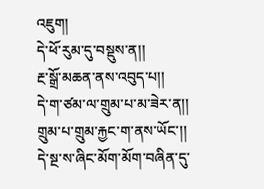འཇུག།
དེ་ཕོ་རུམ་དུ་བསྡུས་ན།།
རྔ་སྒྲོ་མཆན་ནས་འབུད་པ།།
དེ་ག་ཙམ་ལ་གྲུམ་པ་མ་ཟེར་ན།།
གྲུམ་པ་གྲུམ་རྐྱང་ག་ནས་ཡོང་།།
དེ་སྔ་ས་ཞིང་མོག་མོག་བཞིན་དུ་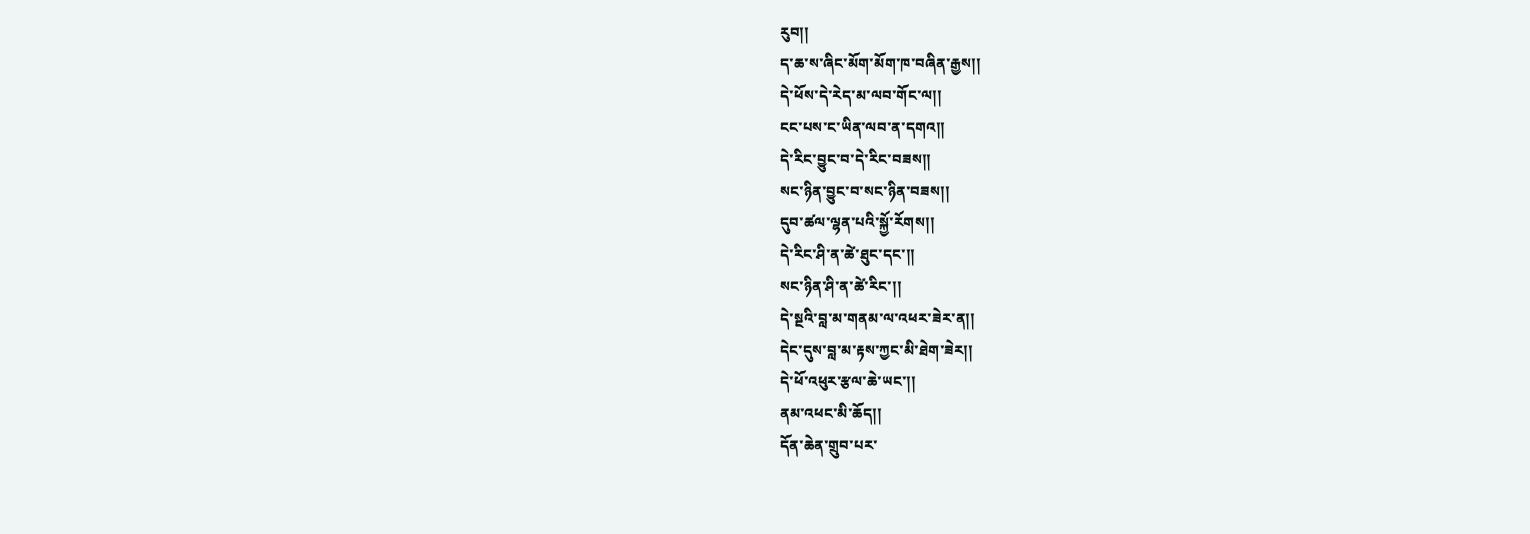རུབ།།
ད་ཆ་ས་ཞིང་མོག་མོག་ཁ་བཞིན་རྒྱས།།
དེ་ཕོས་དེ་རེད་མ་ལབ་གོང་ལ།།
ངང་པས་ང་ཡིན་ལབ་ན་དགའ།།
དེ་རིང་བྱུང་བ་དེ་རིང་བཟས།།
སང་ཉིན་བྱུང་བ་སང་ཉིན་བཟས།།
དུབ་ཚལ་ལྷན་པའི་སྐྱོ་རོགས།།
དེ་རིང་ཤི་ན་ཚེ་ཐུང་དང་།།
སང་ཉིན་ཤི་ན་ཚེ་རིང་།།
དེ་སྔའི་བླ་མ་གནམ་ལ་འཕར་ཟེར་ན།།
དེང་དུས་བླ་མ་རྟས་ཀྱང་མི་ཐེག་ཟེར།།
དེ་ཕོ་འཕུར་རྩལ་ཆེ་ཡང་།།
ནམ་འཕང་མི་ཆོད།།
དོན་ཆེན་གྲུབ་པར་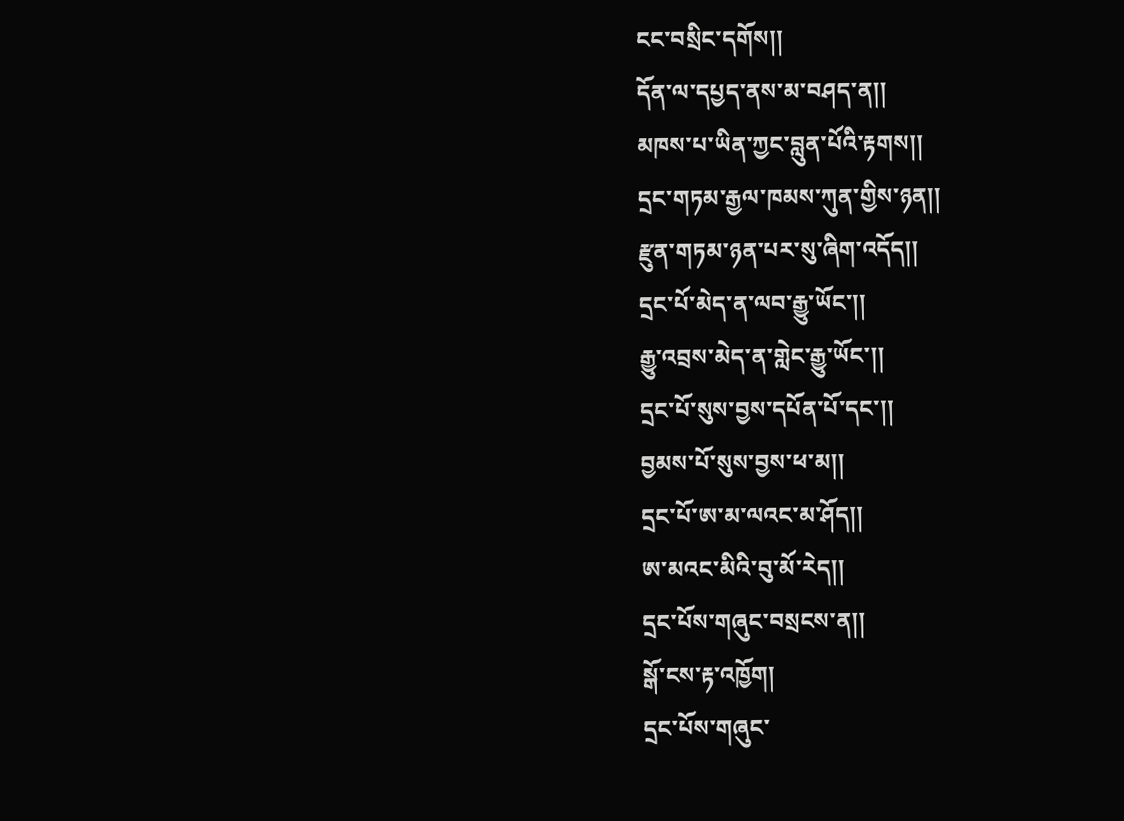ངང་བསྲིང་དགོས།།
དོན་ལ་དཔྱད་ནས་མ་བཤད་ན།།
མཁས་པ་ཡིན་ཀྱང་བླུན་པོའི་རྟགས།།
དྲང་གཏམ་རྒྱལ་ཁམས་ཀུན་གྱིས་ཉན།།
རྫུན་གཏམ་ཉན་པར་སུ་ཞིག་འདོད།།
དྲང་པོ་མེད་ན་ལབ་རྒྱུ་ཡོང་།།
རྒྱུ་འབྲས་མེད་ན་གླེང་རྒྱུ་ཡོང་།།
དྲང་པོ་སུས་བྱས་དཔོན་པོ་དང་།།
བྱམས་པོ་སུས་བྱས་ཕ་མ།།
དྲང་པོ་ཨ་མ་ལའང་མ་ཤོད།།
ཨ་མའང་མིའི་བུ་མོ་རེད།།
དྲང་པོས་གཞུང་བསྲངས་ན།།
སྒོ་ངས་རྟ་འཁྱོག།
དྲང་པོས་གཞུང་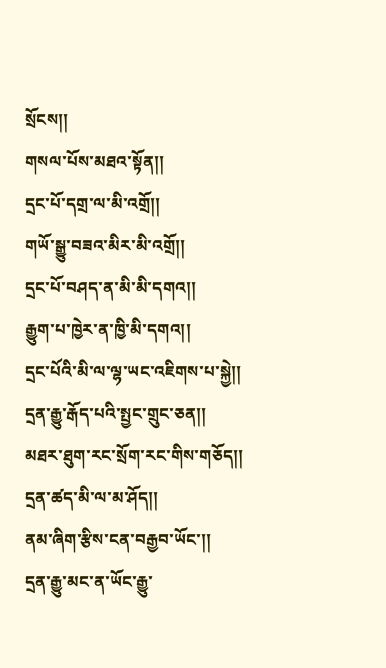སྲོངས།།
གསལ་པོས་མཐའ་སྟོན།།
དྲང་པོ་དགྲ་ལ་མི་འགྲོ།།
གཡོ་སྒྱུ་བཟའ་མིར་མི་འགྲོ།།
དྲང་པོ་བཤད་ན་མི་མི་དགའ།།
རྒྱུག་པ་ཁྱེར་ན་ཁྱི་མི་དགའ།།
དྲང་པོའི་མི་ལ་ལྷ་ཡང་འཇིགས་པ་སྐྱེ།།
དྲན་རྒྱུ་རྒོད་པའི་སྤྱང་གྲུང་ཅན།།
མཐར་ཐུག་རང་སྲོག་རང་གིས་གཅོད།།
དྲན་ཚད་མི་ལ་མ་ཤོད།།
ནམ་ཞིག་རྩིས་ངན་བརྒྱབ་ཡོང་།།
དྲན་རྒྱུ་མང་ན་ཡོང་རྒྱུ་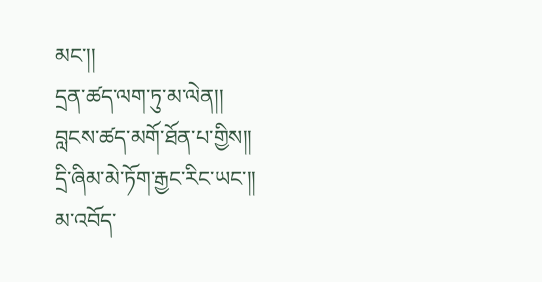མང་།།
དྲན་ཚད་ལག་ཏུ་མ་ལེན།།
བླངས་ཚད་མགོ་ཐོན་པ་གྱིས།།
དྲི་ཞིམ་མེ་ཏོག་རྒྱང་རིང་ཡང་།།
མ་འབོད་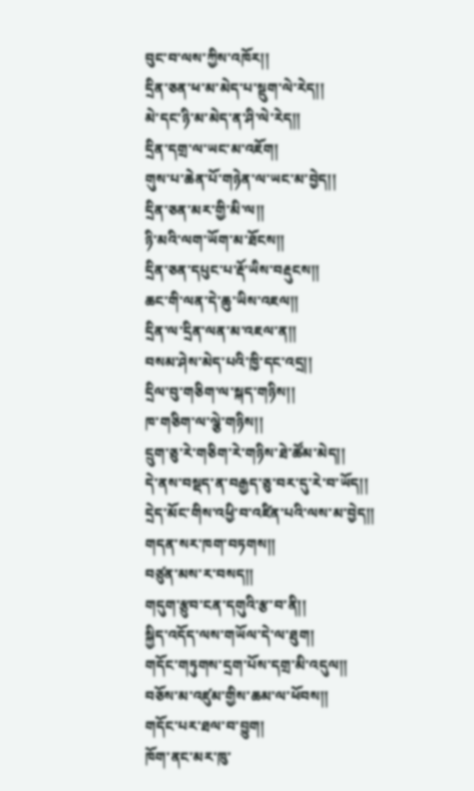བུང་བ་ལས་ཀྱིས་འཁོར།།
དྲིན་ཅན་ཕ་མ་མེད་པ་སྡུག་ལེ་རེད།།
མེ་དང་ཉི་མ་མེད་ན་ཤི་ལེ་རེད།།
དྲིན་དགྲ་ལ་ཡང་མ་འཇོག།
གུས་པ་ཆེན་པོ་གཉེན་ལ་ཡང་མ་བྱེད།།
དྲིན་ཅན་མར་གྱི་མི་ལ།།
ཉི་མའི་ལག་ཡོག་མ་ཐོངས།།
དྲིན་ཅན་དཔུང་པ་རྡོ་ཡིས་བརྡུངས།།
ཆང་གི་ལན་དེ་ཆུ་ཡིས་འཇལ།།
དྲིན་ལ་དྲིན་ལན་མ་འཇལ་ན།།
བསམ་ཤེས་མེད་པའི་ཁྱི་དང་འདྲ།།
དྲིལ་བུ་གཅིག་ལ་སྐད་གཉིས།།
ཁ་གཅིག་ལ་ལྕེ་གཉིས།།
དྲུག་ཅུ་རེ་གཅིག་རེ་གཉིས་ཐེ་ཚོམ་མེད།།
དེ་ནས་བསྡད་ན་བརྒྱད་ཅུ་བར་དུ་རེ་བ་ཡོད།།
དྲེད་མོང་གིས་འཕྱི་བ་འཛིན་པའི་ལས་མ་བྱེད།།
གདན་སར་ཁག་བཏགས།།
བཙུན་མས་ར་བསད།།
གདུག་རྩུབ་ངན་དགུའི་རྩ་བ་ནི།།
སྐྱིད་འདོད་ལས་གཡོལ་དེ་ལ་ཐུག།
གདོང་གཏུགས་དྲག་པོས་དགྲ་མི་འདུལ།།
བཅོས་མ་འཛུམ་གྱིས་ཆམ་ལ་ཕོབས།།
གདོང་པར་ཐལ་བ་བྱུག།
ཁོག་ནང་མར་ཁུ་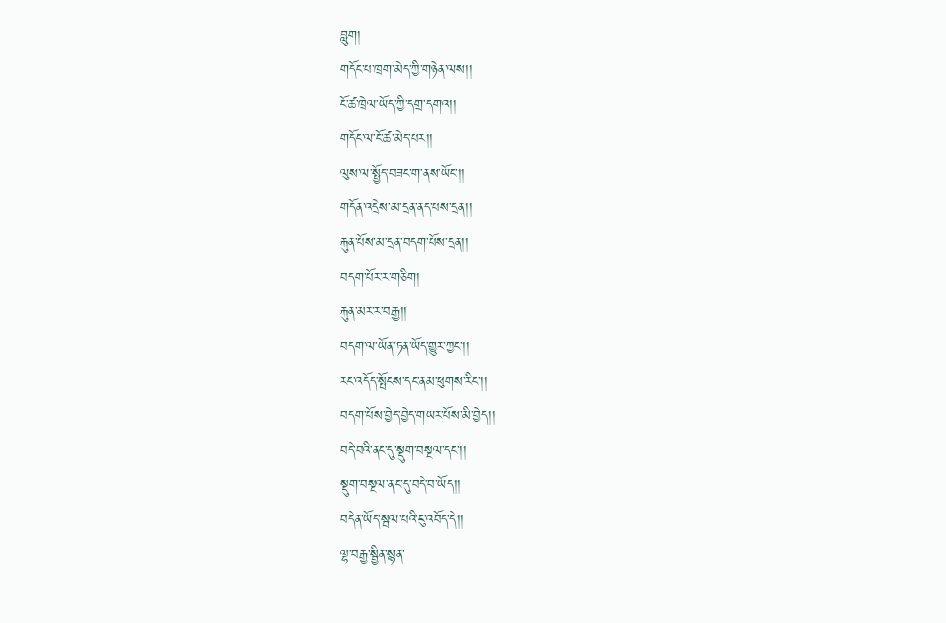བླུག།
གདོང་པ་ཁྲག་མེད་ཀྱི་གཉེན་ལས།།
ངོ་ཚ་ཁྲེལ་ཡོད་ཀྱི་དགྲ་དགའ།།
གདོང་ལ་ངོ་ཚ་མེད་པར།།
ལུས་ལ་སྤྱོད་བཟང་ག་ནས་ཡོང་།།
གདོན་འདྲེས་མ་དྲན་ནད་པས་དྲན།།
རྐུན་པོས་མ་དྲན་བདག་པོས་དྲན།།
བདག་པོར་ར་གཅིག།
རྐུན་མར་ར་བརྒྱ།།
བདག་ལ་ཡོན་ཏན་ཡོད་གྱུར་ཀྱང་།།
རང་འདོད་སྤོངས་དང་ནམ་ཕུགས་རིང་།།
བདག་པོས་བྱེད་བྱེད་གཡར་པོས་མི་བྱེད།།
བདེ་བའི་ནང་དུ་སྡུག་བསྔལ་དང་།།
སྡུག་བསྔལ་ནང་དུ་བདེ་བ་ཡོད།།
བདེན་ཡོད་སྦལ་པའི་ངུ་འབོད་དེ།།
ལྷ་བརྒྱ་སྦྱིན་སྙན་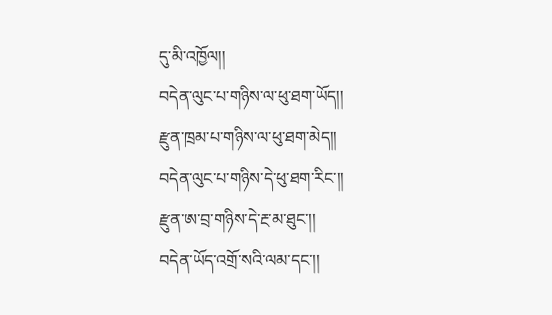དུ་མི་འཁྱོལ།།
བདེན་ལུང་པ་གཉིས་ལ་ཕུ་ཐག་ཡོད།།
རྫུན་ཁྲམ་པ་གཉིས་ལ་ཕུ་ཐག་མེད།།
བདེན་ལུང་པ་གཉིས་དེ་ཕུ་ཐག་རིང་།།
རྫུན་ཨ་བྲ་གཉིས་དེ་རྔ་མ་ཐུང་།།
བདེན་ཡོད་འགྲོ་སའི་ལམ་དང་།།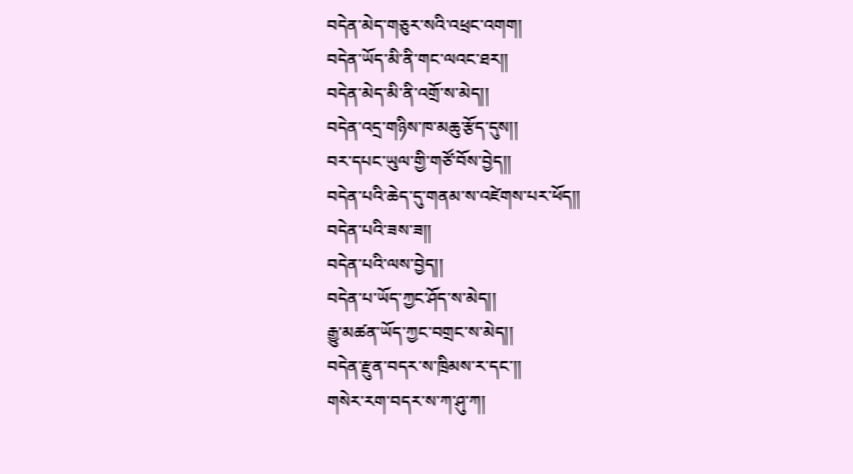བདེན་མེད་གཅུར་སའི་འཕྲང་འགག།
བདེན་ཡོད་མི་ནི་གང་ལའང་ཐར།།
བདེན་མེད་མི་ནི་འགྲོ་ས་མེད།།
བདེན་འདྲ་གཉིས་ཁ་མཆུ་རྩོད་དུས།།
བར་དཔང་ཡུལ་གྱི་གཙོ་བོས་བྱེད།།
བདེན་པའི་ཆེད་དུ་གནམ་ས་འཛེགས་པར་ཕོད།།
བདེན་པའི་ཟས་ཟ།།
བདེན་པའི་ལས་བྱེད།།
བདེན་པ་ཡོད་ཀྱང་ཤོད་ས་མེད།།
རྒྱུ་མཚན་ཡོད་ཀྱང་བགྲང་ས་མེད།།
བདེན་རྫུན་བདར་ས་ཁྲིམས་ར་དང་།།
གསེར་རག་བདར་ས་ཀ་ཤུ་ཀ།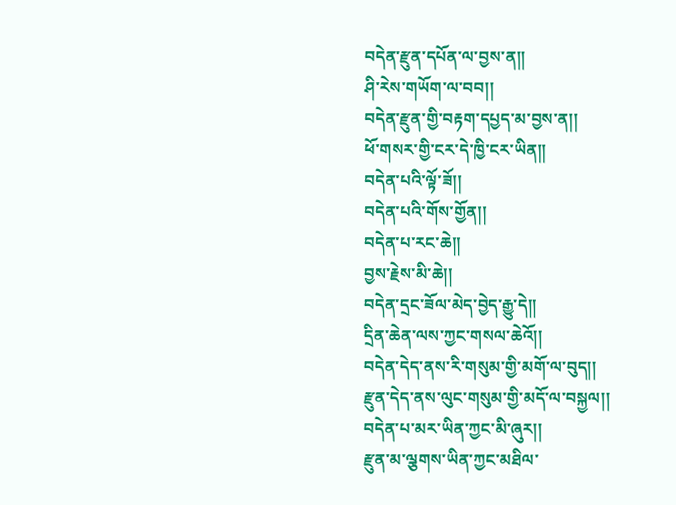བདེན་རྫུན་དཔོན་ལ་བྱས་ན།།
ཤི་རེས་གཡོག་ལ་བབ།།
བདེན་རྫུན་གྱི་བརྟག་དཔྱད་མ་བྱས་ན།།
ཕོ་གསར་གྱི་ངར་དེ་ཁྱི་ངར་ཡིན།།
བདེན་པའི་ལྟོ་ཟོ།།
བདེན་པའི་གོས་གྱོན།།
བདེན་པ་རང་ཆེ།།
བྱས་རྗེས་མི་ཆེ།།
བདེན་དྲང་ཟོལ་མེད་བྱེད་རྒྱུ་དེ།།
དྲིན་ཆེན་ལས་ཀྱང་གསལ་ཆེའོ།།
བདེན་དེད་ནས་རི་གསུམ་གྱི་མགོ་ལ་བུད།།
རྫུན་དེད་ནས་ལུང་གསུམ་གྱི་མདོ་ལ་བསྐྱལ།།
བདེན་པ་མར་ཡིན་ཀྱང་མི་ཞུར།།
རྫུན་མ་ལྕགས་ཡིན་ཀྱང་མཐིལ་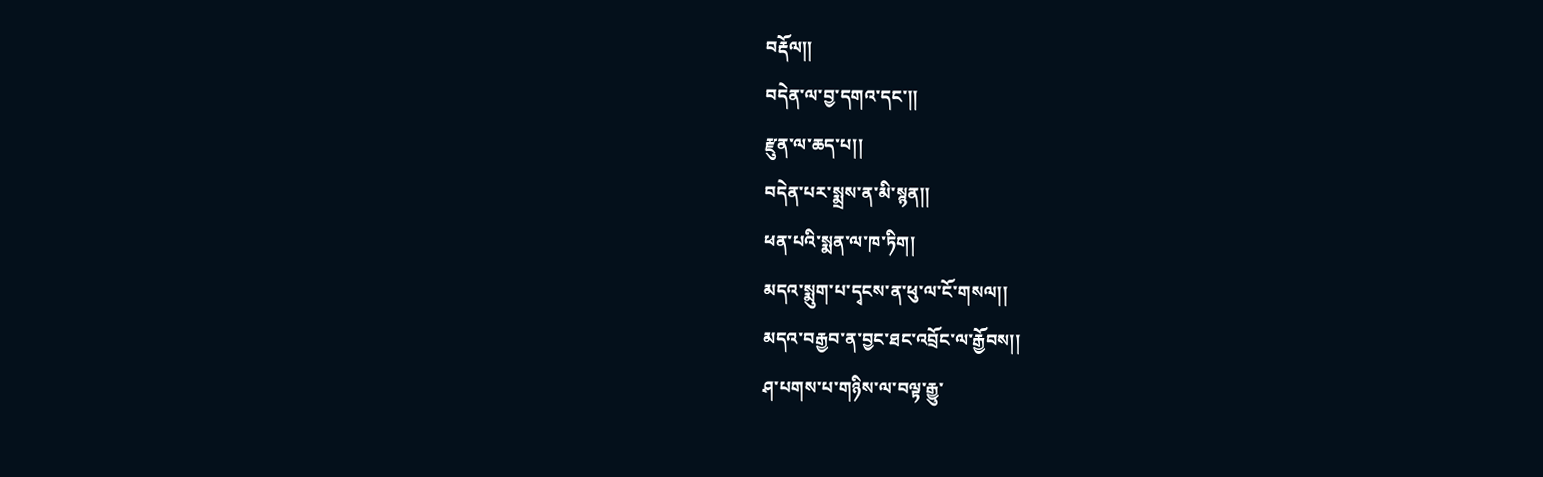བརྡོལ།།
བདེན་ལ་བྱ་དགའ་དང་།།
རྫུན་ལ་ཆད་པ།།
བདེན་པར་སྨྲས་ན་མི་སྙན།།
ཕན་པའི་སྨན་ལ་ཁ་ཏིག།
མདའ་སྨུག་པ་དྭངས་ན་ཕུ་ལ་ངོ་གསལ།།
མདའ་བརྒྱབ་ན་བྱང་ཐང་འབྲོང་ལ་རྒྱོབས།།
ཤ་པགས་པ་གཉིས་ལ་བལྟ་རྒྱུ་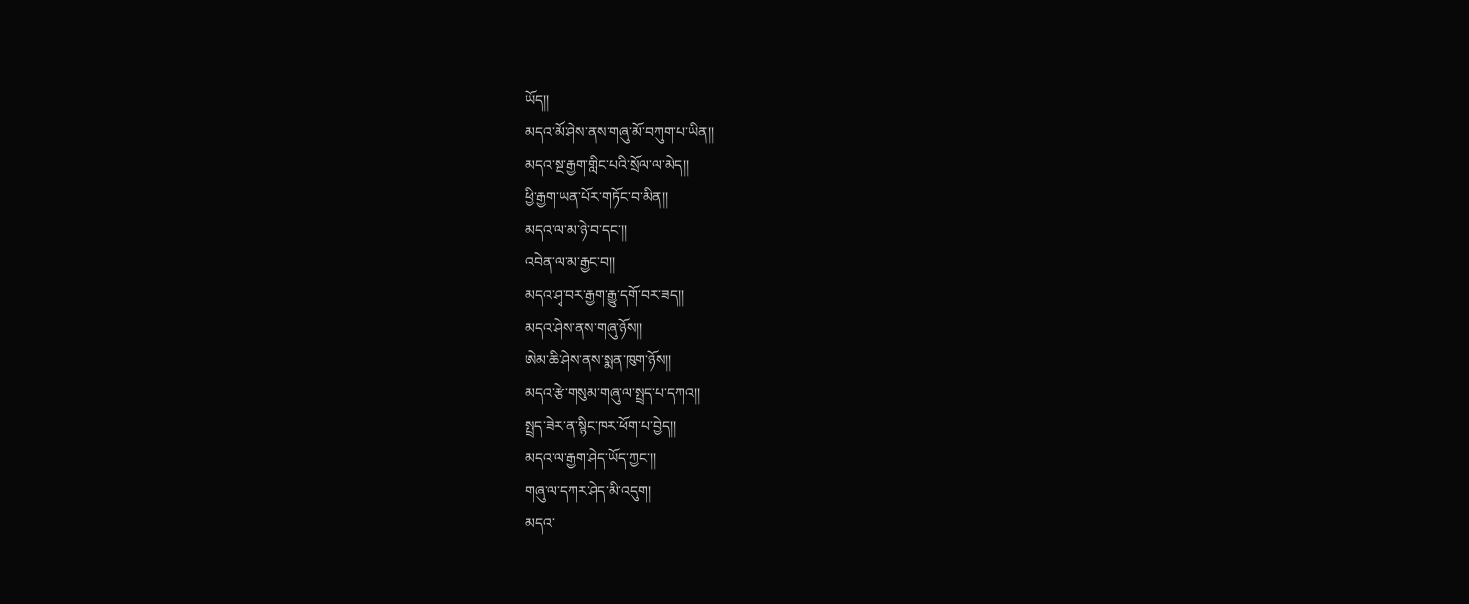ཡོད།།
མདའ་མོ་ཤེས་ནས་གཞུ་མོ་བཀུག་པ་ཡིན།།
མདའ་སྔ་རྒྱག་གླིང་པའི་སྲོལ་ལ་མེད།།
ཕྱི་རྒྱག་ཡན་པོར་གཏོང་བ་མིན།།
མདའ་ལ་མ་ཉེ་བ་དང་།།
འབེན་ལ་མ་རྒྱང་བ།།
མདའ་ཤྭ་བར་རྒྱག་རྒྱུ་དགོ་བར་ཟད།།
མདའ་ཤེས་ནས་གཞུ་ཉོས།།
ཨེམ་ཆི་ཤེས་ནས་སྨན་ཁུག་ཉོས།།
མདའ་རྩེ་གསུམ་གཞུ་ལ་སྤྲད་པ་དཀའ།།
སྤྲད་ཟེར་ན་སྙིང་ཁར་ཕོག་པ་བྱེད།།
མདའ་ལ་རྒྱག་ཤེད་ཡོད་ཀྱང་།།
གཞུ་ལ་དཀར་ཤེད་མི་འདུག།
མདའ་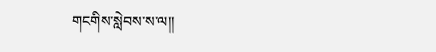གངགིས་སླེབས་ས་ལ།།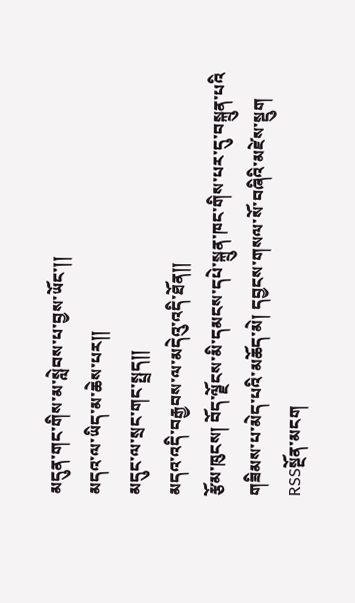མདུན་གང་གིས་མ་སླེབས་པ་བྱས་ཡོང་།།
མདའ་ལ་ཡིད་མ་ཆེས་པར།།
མདུང་ལ་སྲང་གང་སྤྲད།།
མདའ་འདི་བརྒྱབས་ལ་མདེའུ་འདི་ཐོན།།
རྩོམ་ཁུངས། བོད་ལྗོངས་མི་དམངས་དཔེ་སྐྲུན་ཁང་གིས་པར་དུ་བསྐྲུན་པའི
གཟིམས་པ་མེད་པའི་མཆོད་མེ། དབྱངས་གསལ་སོ་བཞིའི་མཛེས་སྡུག  RSSསྔོན་མངག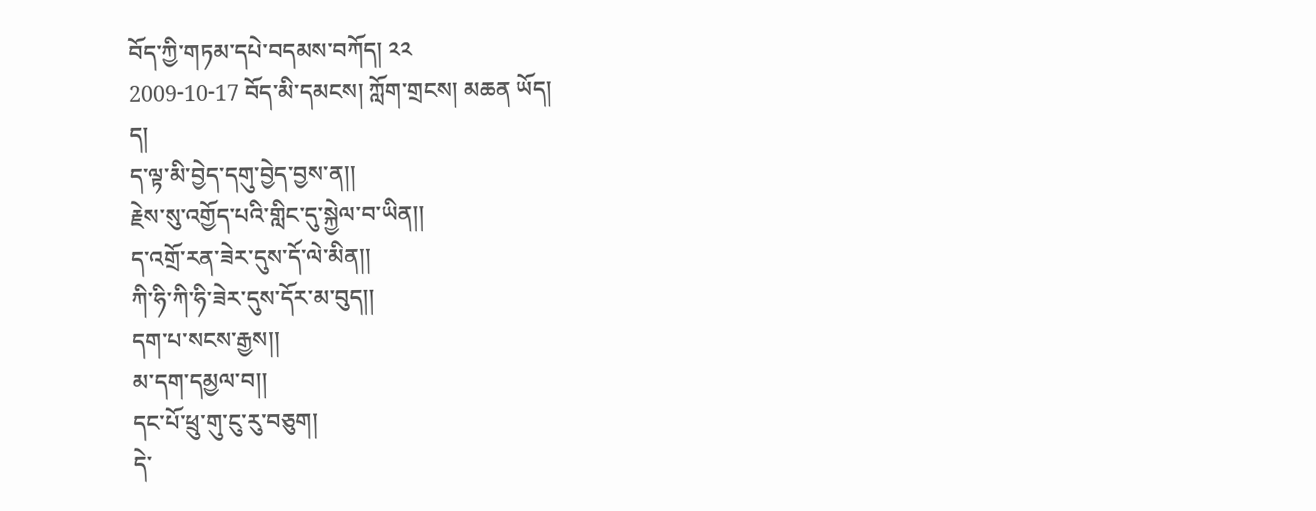བོད་ཀྱི་གཏམ་དཔེ་བདམས་བཀོད། ༢༢
2009-10-17 བོད་མི་དམངས། ཀློག་གྲངས། མཆན ཡོད།
ད།
ད་ལྟ་མི་བྱེད་དགུ་བྱེད་བྱས་ན།།
རྗེས་སུ་འགྱོད་པའི་གླིང་དུ་སྐྱེལ་བ་ཡིན།།
ད་འགྲོ་རན་ཟེར་དུས་དོ་ལེ་མིན།།
ཀི་ཧི་ཀི་ཧི་ཟེར་དུས་དོར་མ་བུད།།
དག་པ་སངས་རྒྱས།།
མ་དག་དམྱལ་བ།།
དང་པོ་ཕྲུ་གུ་ངུ་རུ་བཅུག།
དེ་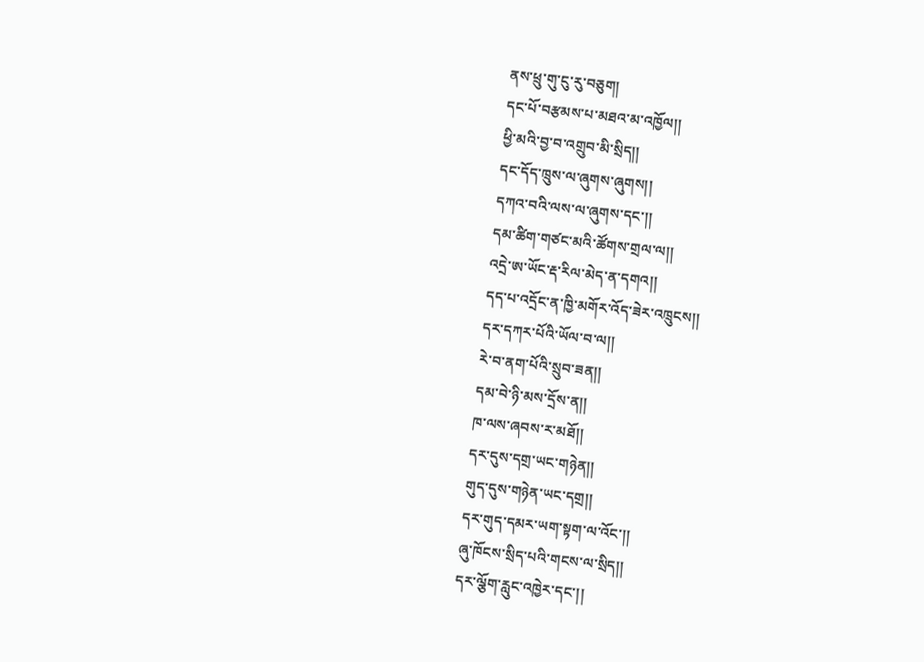ནས་ཕྲུ་གུ་ངུ་རུ་བཅུག།
དང་པོ་བརྩམས་པ་མཐའ་མ་འཁྱོལ།།
ཕྱི་མའི་བྱ་བ་འགྲུབ་མི་སྲིད།།
དང་དོད་ཁྲུས་ལ་ཞུགས་ཞུགས།།
དཀའ་བའི་ལས་ལ་ཞུགས་དང་།།
དམ་ཚིག་གཙང་མའི་ཚོགས་གྲལ་ལ།།
འདྲེ་ཨ་ཡོང་རྡ་རིལ་མེད་ན་དགའ།།
དད་པ་འདྲོང་ན་ཁྱི་མགོར་འོད་ཟེར་འཁྲུངས།།
དར་དཀར་པོའི་ཡོལ་བ་ལ།།
རེ་བ་ནག་པོའི་སྲུབ་ཟན།།
དམ་བེ་ཉི་མས་དྲོས་ན།།
ཁ་ལས་ཞབས་ར་མཐོ།།
དར་དུས་དགྲ་ཡང་གཉེན།།
གུད་དུས་གཉེན་ཡང་དགྲ།།
དར་གུད་དམར་ཡག་སྟག་ལ་འོང་།།
ཞུ་ཁོངས་སྲིད་པའི་གངས་ལ་སྲིད།།
དར་ལྕོག་རླུང་འཁྱེར་དང་།།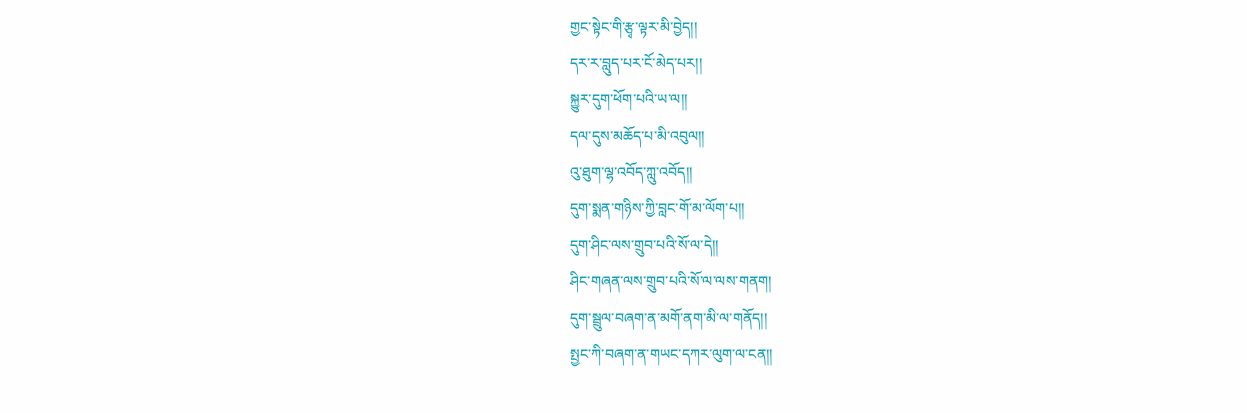གྱང་སྟེང་གི་རྩྭ་ལྟར་མི་བྱེད།།
དར་ར་བླུད་པར་ངོ་མེད་པར།།
སྐྱུར་དུག་ཕོག་པའི་ཡ་ལ།།
དལ་དུས་མཆོད་པ་མི་འབུལ།།
འུ་ཐུག་ལྷ་འབོད་ཀླུ་འབོད།།
དུག་སྨན་གཉིས་ཀྱི་བླང་གོ་མ་ལོག་པ།།
དུག་ཤིང་ལས་གྲུབ་པའི་སོ་ལ་དེ།།
ཤིང་གཞན་ལས་གྲུབ་པའི་སོ་ལ་ལས་གནག།
དུག་སྦྲུལ་བཞག་ན་མགོ་ནག་མི་ལ་གནོད།།
སྤྱང་ཀི་བཞག་ན་གཡང་དཀར་ལུག་ལ་ངན།།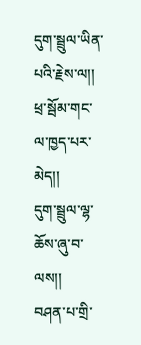དུག་སྦྲུལ་ཡིན་པའི་རྗེས་ལ།།
ཕྲ་སྦོམ་གང་ལ་ཁྱད་པར་མེད།།
དུག་སྦྲུལ་ལྷ་ཆོས་ཞུ་བ་ལས།།
བཤན་པ་གྲི་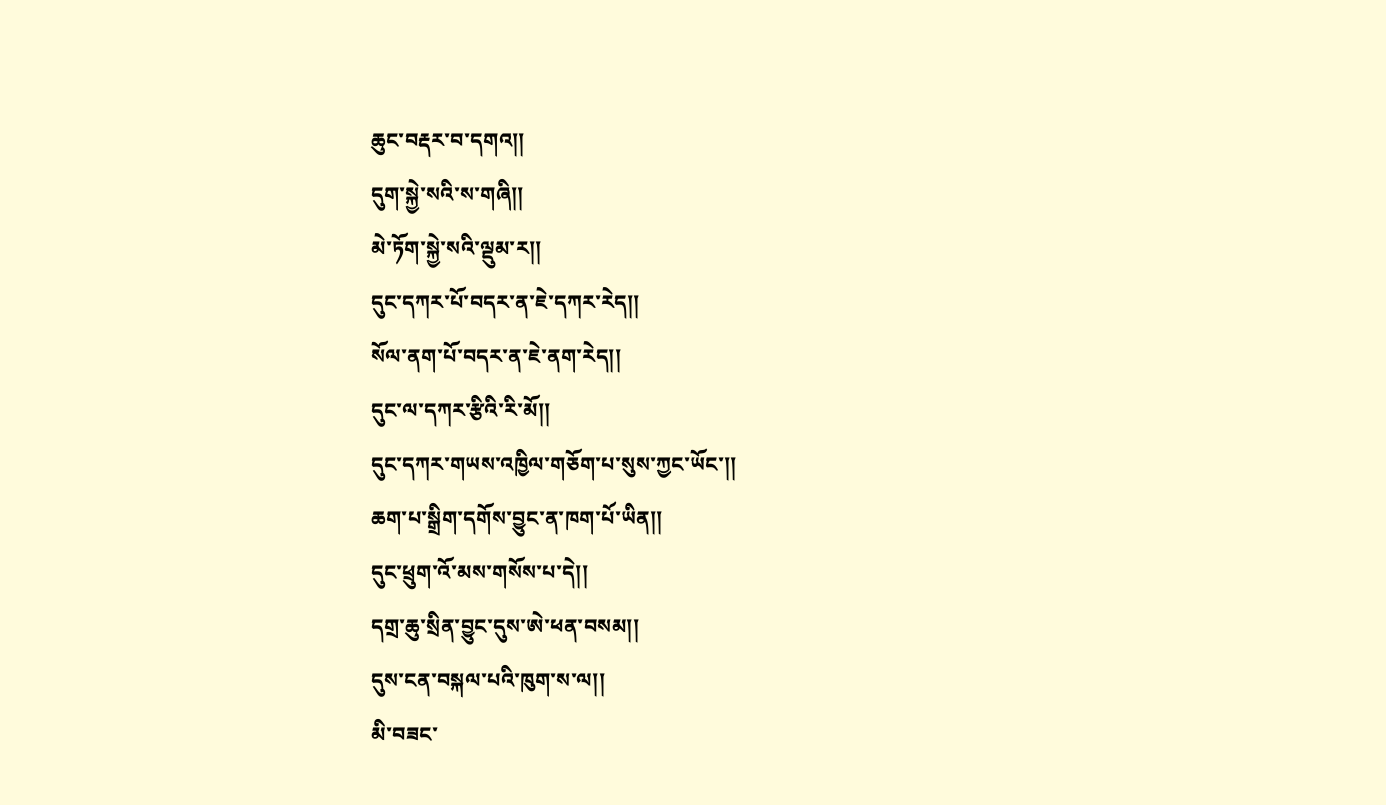ཆུང་བརྡར་བ་དགའ།།
དུག་སྐྱེ་སའི་ས་གཞི།།
མེ་ཏོག་སྐྱེ་སའི་ལྡུམ་ར།།
དུང་དཀར་པོ་བདར་ན་ཇེ་དཀར་རེད།།
སོལ་ནག་པོ་བདར་ན་ཇེ་ནག་རེད།།
དུང་ལ་དཀར་རྩིའི་རི་མོ།།
དུང་དཀར་གཡས་འཁྱིལ་གཅོག་པ་སུས་ཀྱང་ཡོང་།།
ཆག་པ་སྒྲིག་དགོས་བྱུང་ན་ཁག་པོ་ཡིན།།
དུང་ཕྲུག་འོ་མས་གསོས་པ་དེ།།
དགྲ་ཆུ་སྲིན་བྱུང་དུས་ཨེ་ཕན་བསམ།།
དུས་ངན་བསྐལ་པའི་ཁུག་ས་ལ།།
མི་བཟང་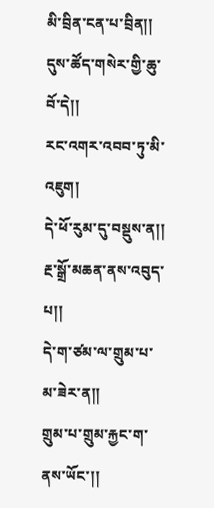མི་བྲིན་ངན་པ་བྲིན།།
དུས་ཚོད་གསེར་གྱི་ཆུ་བོ་དེ།།
རང་འགར་འབབ་ཏུ་མི་འཇུག།
དེ་ཕོ་རུམ་དུ་བསྡུས་ན།།
རྔ་སྒྲོ་མཆན་ནས་འབུད་པ།།
དེ་ག་ཙམ་ལ་གྲུམ་པ་མ་ཟེར་ན།།
གྲུམ་པ་གྲུམ་རྐྱང་ག་ནས་ཡོང་།།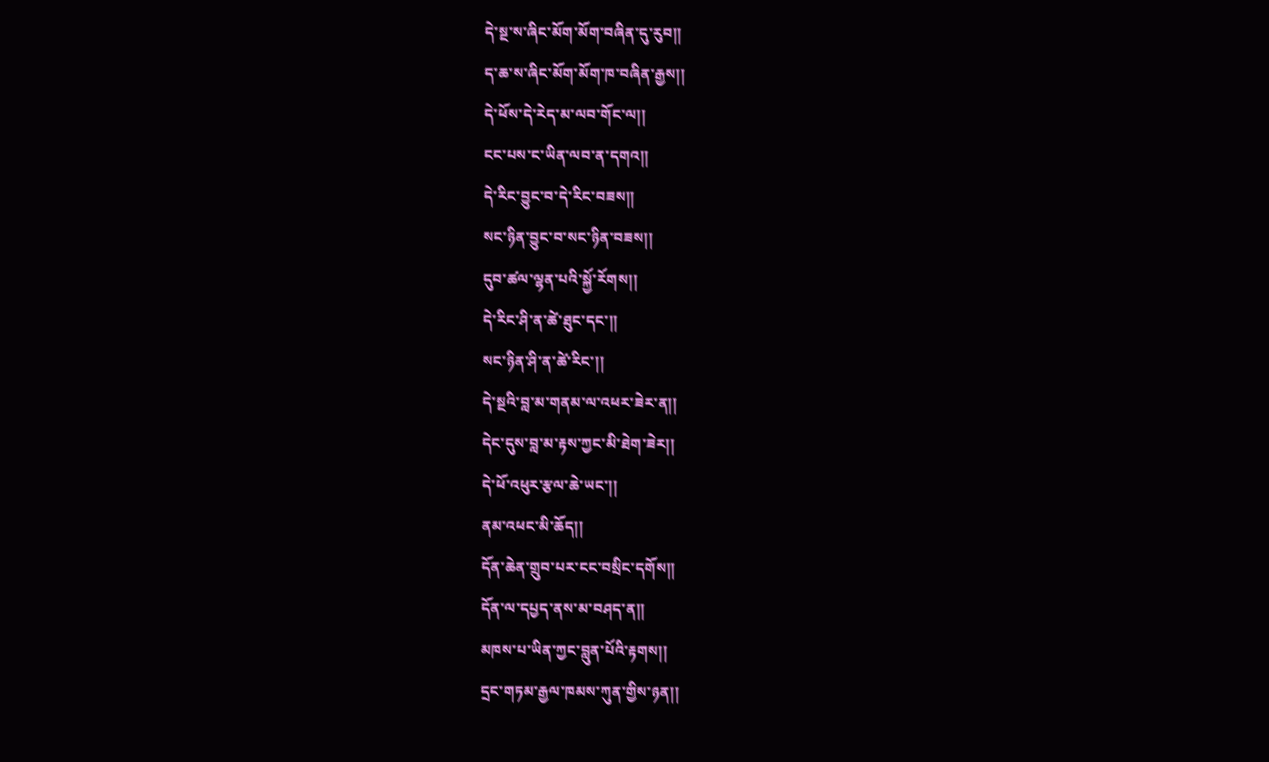དེ་སྔ་ས་ཞིང་མོག་མོག་བཞིན་དུ་རུབ།།
ད་ཆ་ས་ཞིང་མོག་མོག་ཁ་བཞིན་རྒྱས།།
དེ་ཕོས་དེ་རེད་མ་ལབ་གོང་ལ།།
ངང་པས་ང་ཡིན་ལབ་ན་དགའ།།
དེ་རིང་བྱུང་བ་དེ་རིང་བཟས།།
སང་ཉིན་བྱུང་བ་སང་ཉིན་བཟས།།
དུབ་ཚལ་ལྷན་པའི་སྐྱོ་རོགས།།
དེ་རིང་ཤི་ན་ཚེ་ཐུང་དང་།།
སང་ཉིན་ཤི་ན་ཚེ་རིང་།།
དེ་སྔའི་བླ་མ་གནམ་ལ་འཕར་ཟེར་ན།།
དེང་དུས་བླ་མ་རྟས་ཀྱང་མི་ཐེག་ཟེར།།
དེ་ཕོ་འཕུར་རྩལ་ཆེ་ཡང་།།
ནམ་འཕང་མི་ཆོད།།
དོན་ཆེན་གྲུབ་པར་ངང་བསྲིང་དགོས།།
དོན་ལ་དཔྱད་ནས་མ་བཤད་ན།།
མཁས་པ་ཡིན་ཀྱང་བླུན་པོའི་རྟགས།།
དྲང་གཏམ་རྒྱལ་ཁམས་ཀུན་གྱིས་ཉན།།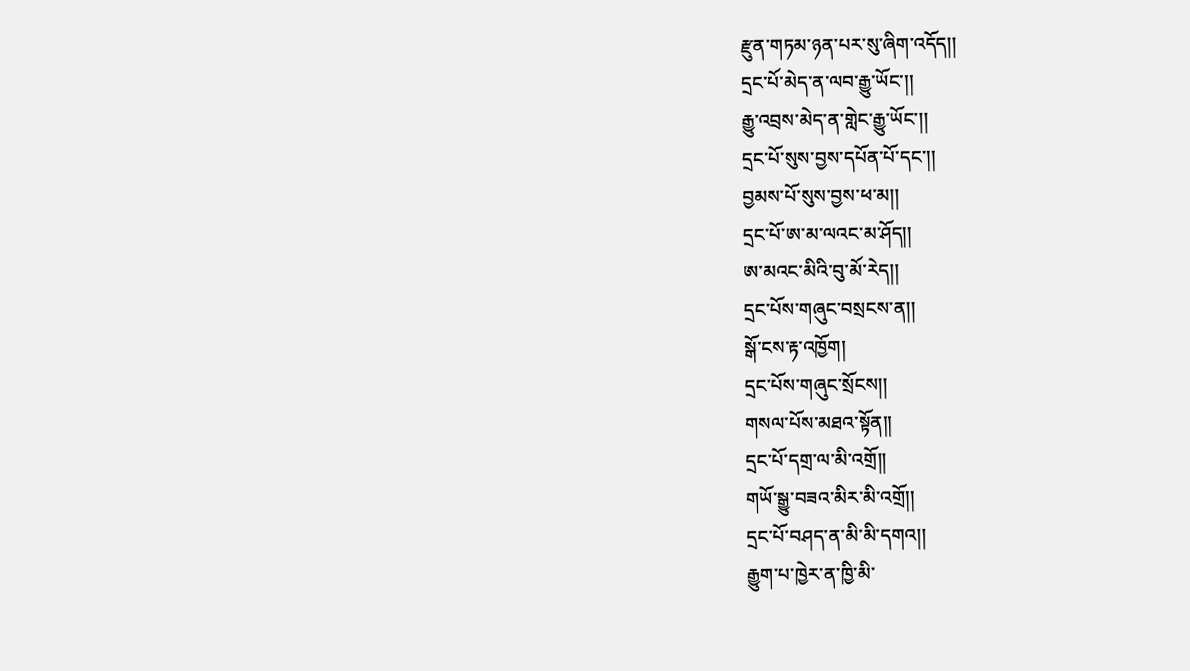རྫུན་གཏམ་ཉན་པར་སུ་ཞིག་འདོད།།
དྲང་པོ་མེད་ན་ལབ་རྒྱུ་ཡོང་།།
རྒྱུ་འབྲས་མེད་ན་གླེང་རྒྱུ་ཡོང་།།
དྲང་པོ་སུས་བྱས་དཔོན་པོ་དང་།།
བྱམས་པོ་སུས་བྱས་ཕ་མ།།
དྲང་པོ་ཨ་མ་ལའང་མ་ཤོད།།
ཨ་མའང་མིའི་བུ་མོ་རེད།།
དྲང་པོས་གཞུང་བསྲངས་ན།།
སྒོ་ངས་རྟ་འཁྱོག།
དྲང་པོས་གཞུང་སྲོངས།།
གསལ་པོས་མཐའ་སྟོན།།
དྲང་པོ་དགྲ་ལ་མི་འགྲོ།།
གཡོ་སྒྱུ་བཟའ་མིར་མི་འགྲོ།།
དྲང་པོ་བཤད་ན་མི་མི་དགའ།།
རྒྱུག་པ་ཁྱེར་ན་ཁྱི་མི་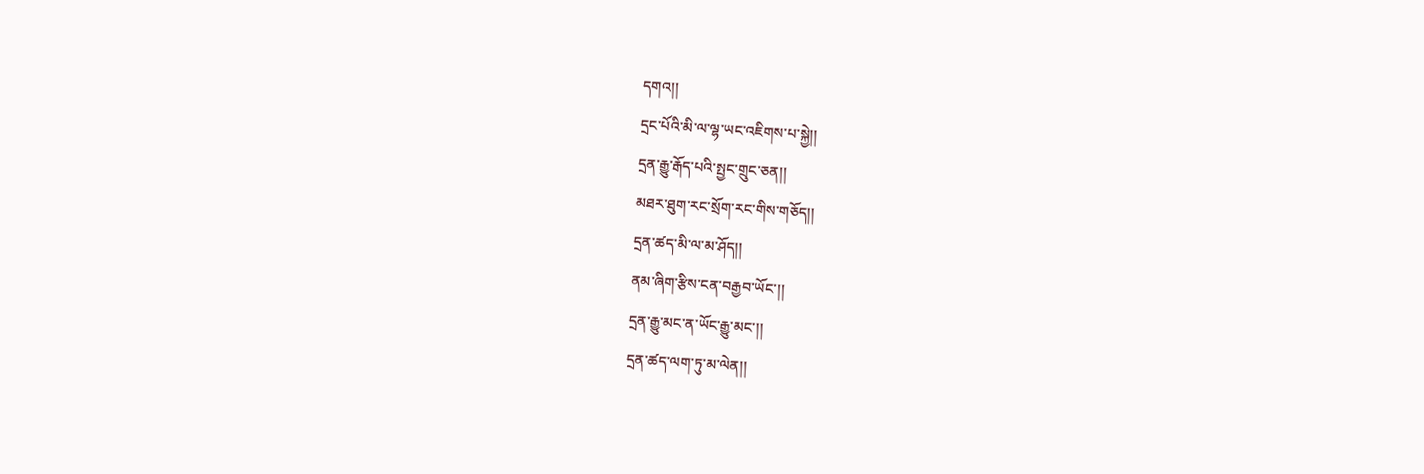དགའ།།
དྲང་པོའི་མི་ལ་ལྷ་ཡང་འཇིགས་པ་སྐྱེ།།
དྲན་རྒྱུ་རྒོད་པའི་སྤྱང་གྲུང་ཅན།།
མཐར་ཐུག་རང་སྲོག་རང་གིས་གཅོད།།
དྲན་ཚད་མི་ལ་མ་ཤོད།།
ནམ་ཞིག་རྩིས་ངན་བརྒྱབ་ཡོང་།།
དྲན་རྒྱུ་མང་ན་ཡོང་རྒྱུ་མང་།།
དྲན་ཚད་ལག་ཏུ་མ་ལེན།།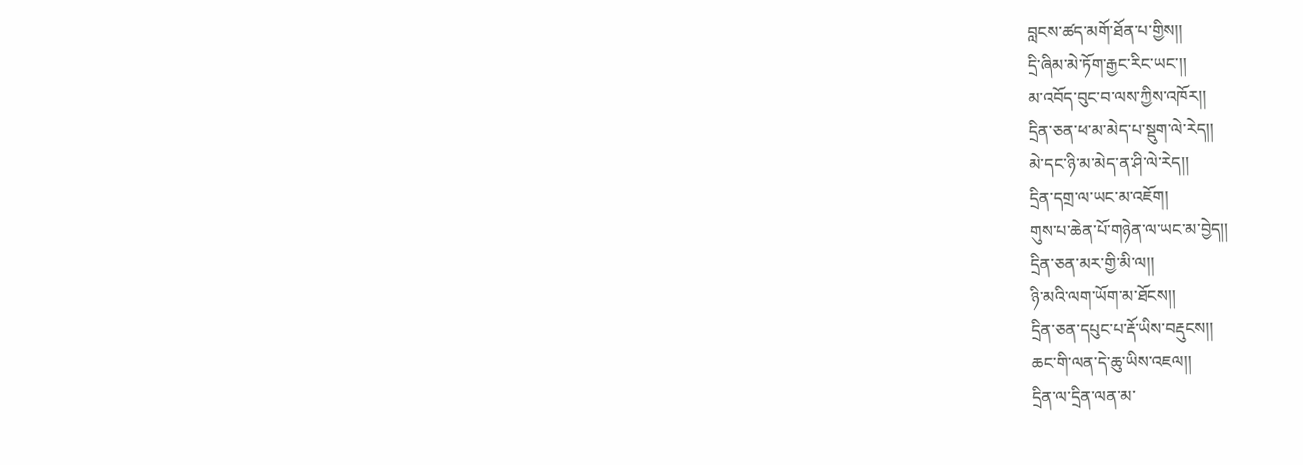བླངས་ཚད་མགོ་ཐོན་པ་གྱིས།།
དྲི་ཞིམ་མེ་ཏོག་རྒྱང་རིང་ཡང་།།
མ་འབོད་བུང་བ་ལས་ཀྱིས་འཁོར།།
དྲིན་ཅན་ཕ་མ་མེད་པ་སྡུག་ལེ་རེད།།
མེ་དང་ཉི་མ་མེད་ན་ཤི་ལེ་རེད།།
དྲིན་དགྲ་ལ་ཡང་མ་འཇོག།
གུས་པ་ཆེན་པོ་གཉེན་ལ་ཡང་མ་བྱེད།།
དྲིན་ཅན་མར་གྱི་མི་ལ།།
ཉི་མའི་ལག་ཡོག་མ་ཐོངས།།
དྲིན་ཅན་དཔུང་པ་རྡོ་ཡིས་བརྡུངས།།
ཆང་གི་ལན་དེ་ཆུ་ཡིས་འཇལ།།
དྲིན་ལ་དྲིན་ལན་མ་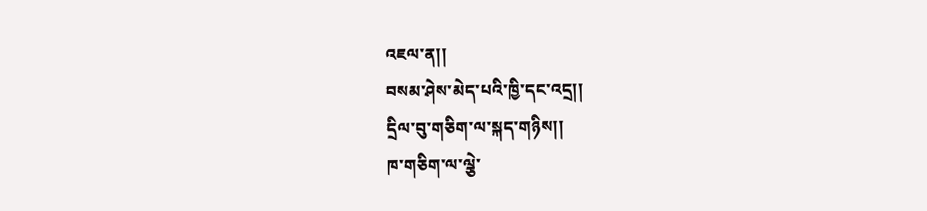འཇལ་ན།།
བསམ་ཤེས་མེད་པའི་ཁྱི་དང་འདྲ།།
དྲིལ་བུ་གཅིག་ལ་སྐད་གཉིས།།
ཁ་གཅིག་ལ་ལྕེ་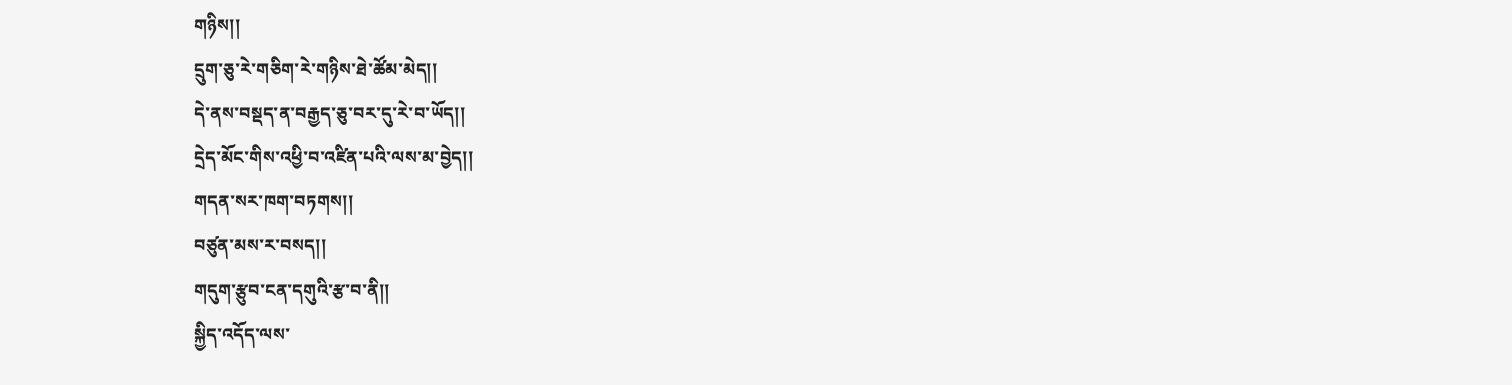གཉིས།།
དྲུག་ཅུ་རེ་གཅིག་རེ་གཉིས་ཐེ་ཚོམ་མེད།།
དེ་ནས་བསྡད་ན་བརྒྱད་ཅུ་བར་དུ་རེ་བ་ཡོད།།
དྲེད་མོང་གིས་འཕྱི་བ་འཛིན་པའི་ལས་མ་བྱེད།།
གདན་སར་ཁག་བཏགས།།
བཙུན་མས་ར་བསད།།
གདུག་རྩུབ་ངན་དགུའི་རྩ་བ་ནི།།
སྐྱིད་འདོད་ལས་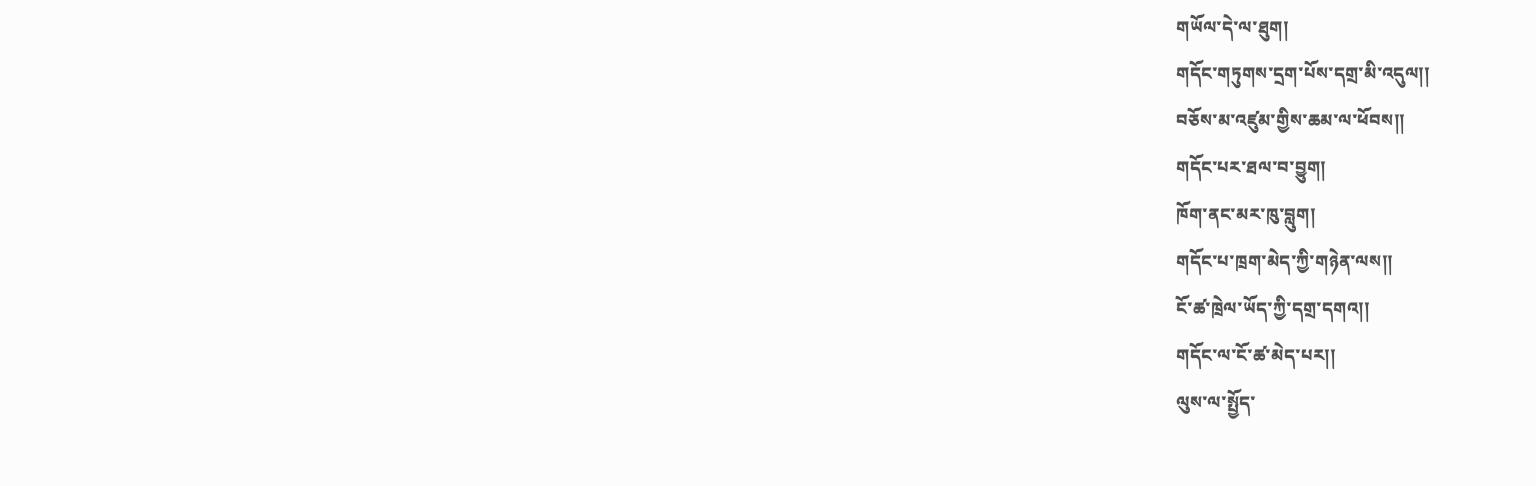གཡོལ་དེ་ལ་ཐུག།
གདོང་གཏུགས་དྲག་པོས་དགྲ་མི་འདུལ།།
བཅོས་མ་འཛུམ་གྱིས་ཆམ་ལ་ཕོབས།།
གདོང་པར་ཐལ་བ་བྱུག།
ཁོག་ནང་མར་ཁུ་བླུག།
གདོང་པ་ཁྲག་མེད་ཀྱི་གཉེན་ལས།།
ངོ་ཚ་ཁྲེལ་ཡོད་ཀྱི་དགྲ་དགའ།།
གདོང་ལ་ངོ་ཚ་མེད་པར།།
ལུས་ལ་སྤྱོད་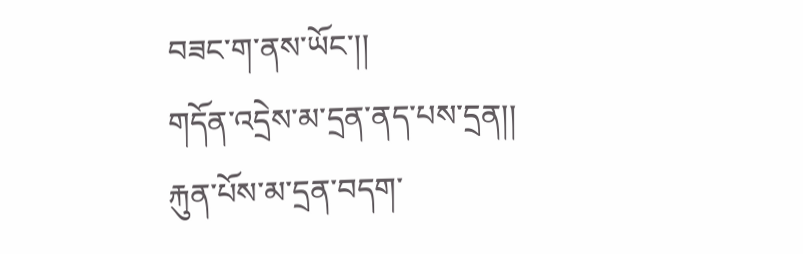བཟང་ག་ནས་ཡོང་།།
གདོན་འདྲེས་མ་དྲན་ནད་པས་དྲན།།
རྐུན་པོས་མ་དྲན་བདག་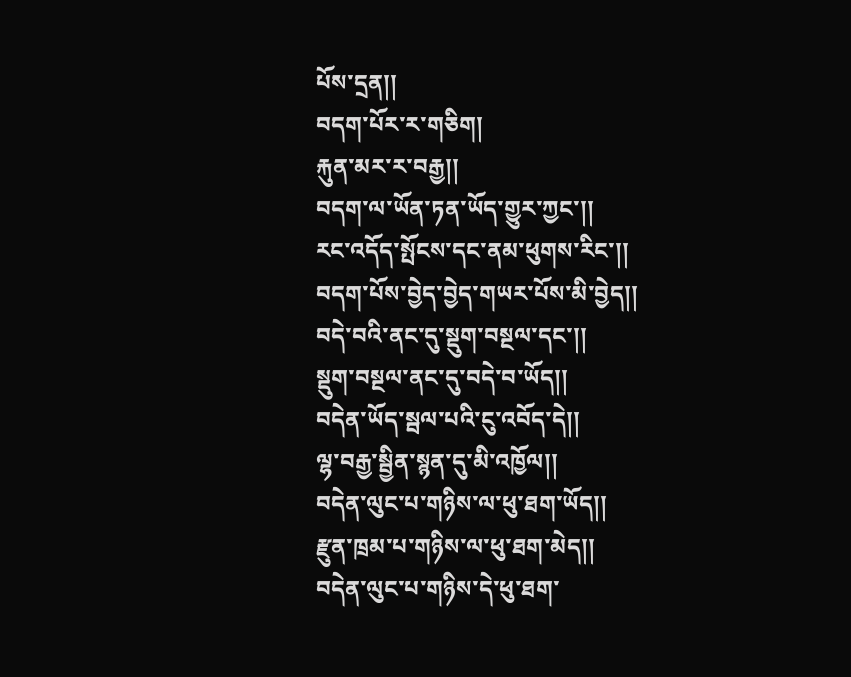པོས་དྲན།།
བདག་པོར་ར་གཅིག།
རྐུན་མར་ར་བརྒྱ།།
བདག་ལ་ཡོན་ཏན་ཡོད་གྱུར་ཀྱང་།།
རང་འདོད་སྤོངས་དང་ནམ་ཕུགས་རིང་།།
བདག་པོས་བྱེད་བྱེད་གཡར་པོས་མི་བྱེད།།
བདེ་བའི་ནང་དུ་སྡུག་བསྔལ་དང་།།
སྡུག་བསྔལ་ནང་དུ་བདེ་བ་ཡོད།།
བདེན་ཡོད་སྦལ་པའི་ངུ་འབོད་དེ།།
ལྷ་བརྒྱ་སྦྱིན་སྙན་དུ་མི་འཁྱོལ།།
བདེན་ལུང་པ་གཉིས་ལ་ཕུ་ཐག་ཡོད།།
རྫུན་ཁྲམ་པ་གཉིས་ལ་ཕུ་ཐག་མེད།།
བདེན་ལུང་པ་གཉིས་དེ་ཕུ་ཐག་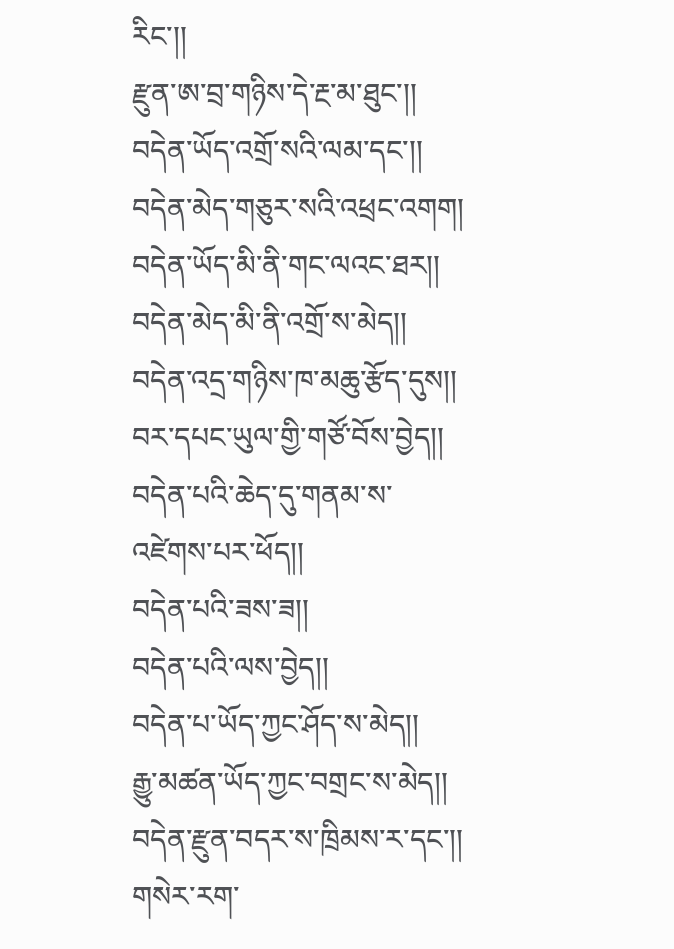རིང་།།
རྫུན་ཨ་བྲ་གཉིས་དེ་རྔ་མ་ཐུང་།།
བདེན་ཡོད་འགྲོ་སའི་ལམ་དང་།།
བདེན་མེད་གཅུར་སའི་འཕྲང་འགག།
བདེན་ཡོད་མི་ནི་གང་ལའང་ཐར།།
བདེན་མེད་མི་ནི་འགྲོ་ས་མེད།།
བདེན་འདྲ་གཉིས་ཁ་མཆུ་རྩོད་དུས།།
བར་དཔང་ཡུལ་གྱི་གཙོ་བོས་བྱེད།།
བདེན་པའི་ཆེད་དུ་གནམ་ས་འཛེགས་པར་ཕོད།།
བདེན་པའི་ཟས་ཟ།།
བདེན་པའི་ལས་བྱེད།།
བདེན་པ་ཡོད་ཀྱང་ཤོད་ས་མེད།།
རྒྱུ་མཚན་ཡོད་ཀྱང་བགྲང་ས་མེད།།
བདེན་རྫུན་བདར་ས་ཁྲིམས་ར་དང་།།
གསེར་རག་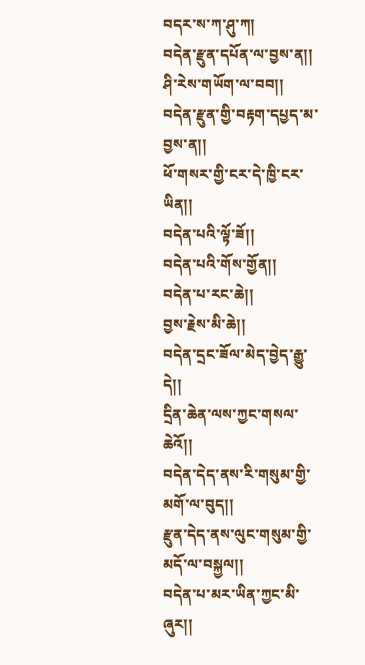བདར་ས་ཀ་ཤུ་ཀ།
བདེན་རྫུན་དཔོན་ལ་བྱས་ན།།
ཤི་རེས་གཡོག་ལ་བབ།།
བདེན་རྫུན་གྱི་བརྟག་དཔྱད་མ་བྱས་ན།།
ཕོ་གསར་གྱི་ངར་དེ་ཁྱི་ངར་ཡིན།།
བདེན་པའི་ལྟོ་ཟོ།།
བདེན་པའི་གོས་གྱོན།།
བདེན་པ་རང་ཆེ།།
བྱས་རྗེས་མི་ཆེ།།
བདེན་དྲང་ཟོལ་མེད་བྱེད་རྒྱུ་དེ།།
དྲིན་ཆེན་ལས་ཀྱང་གསལ་ཆེའོ།།
བདེན་དེད་ནས་རི་གསུམ་གྱི་མགོ་ལ་བུད།།
རྫུན་དེད་ནས་ལུང་གསུམ་གྱི་མདོ་ལ་བསྐྱལ།།
བདེན་པ་མར་ཡིན་ཀྱང་མི་ཞུར།།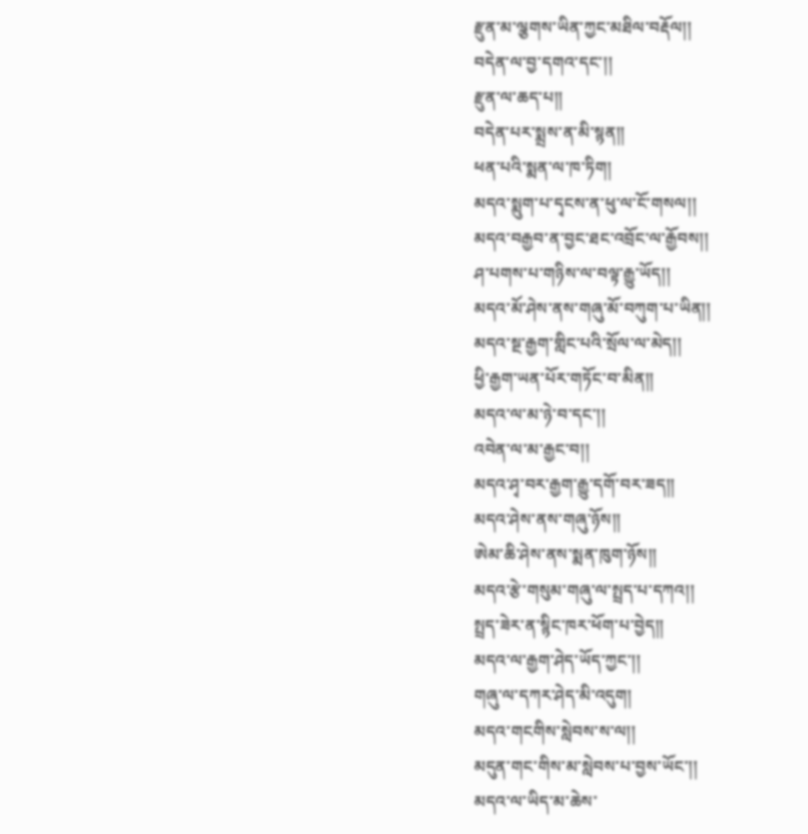རྫུན་མ་ལྕགས་ཡིན་ཀྱང་མཐིལ་བརྡོལ།།
བདེན་ལ་བྱ་དགའ་དང་།།
རྫུན་ལ་ཆད་པ།།
བདེན་པར་སྨྲས་ན་མི་སྙན།།
ཕན་པའི་སྨན་ལ་ཁ་ཏིག།
མདའ་སྨུག་པ་དྭངས་ན་ཕུ་ལ་ངོ་གསལ།།
མདའ་བརྒྱབ་ན་བྱང་ཐང་འབྲོང་ལ་རྒྱོབས།།
ཤ་པགས་པ་གཉིས་ལ་བལྟ་རྒྱུ་ཡོད།།
མདའ་མོ་ཤེས་ནས་གཞུ་མོ་བཀུག་པ་ཡིན།།
མདའ་སྔ་རྒྱག་གླིང་པའི་སྲོལ་ལ་མེད།།
ཕྱི་རྒྱག་ཡན་པོར་གཏོང་བ་མིན།།
མདའ་ལ་མ་ཉེ་བ་དང་།།
འབེན་ལ་མ་རྒྱང་བ།།
མདའ་ཤྭ་བར་རྒྱག་རྒྱུ་དགོ་བར་ཟད།།
མདའ་ཤེས་ནས་གཞུ་ཉོས།།
ཨེམ་ཆི་ཤེས་ནས་སྨན་ཁུག་ཉོས།།
མདའ་རྩེ་གསུམ་གཞུ་ལ་སྤྲད་པ་དཀའ།།
སྤྲད་ཟེར་ན་སྙིང་ཁར་ཕོག་པ་བྱེད།།
མདའ་ལ་རྒྱག་ཤེད་ཡོད་ཀྱང་།།
གཞུ་ལ་དཀར་ཤེད་མི་འདུག།
མདའ་གངགིས་སླེབས་ས་ལ།།
མདུན་གང་གིས་མ་སླེབས་པ་བྱས་ཡོང་།།
མདའ་ལ་ཡིད་མ་ཆེས་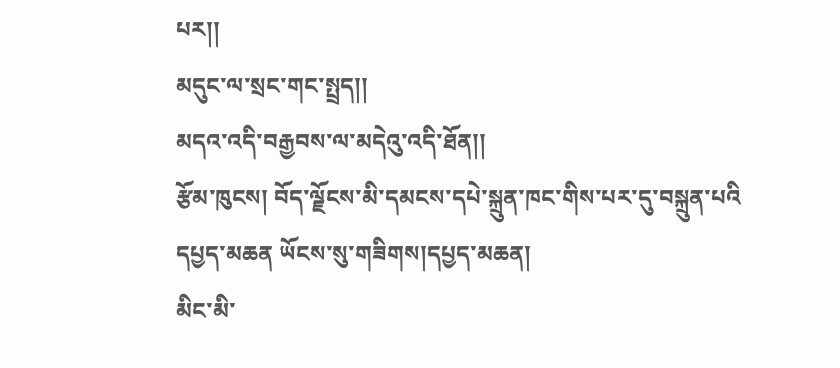པར།།
མདུང་ལ་སྲང་གང་སྤྲད།།
མདའ་འདི་བརྒྱབས་ལ་མདེའུ་འདི་ཐོན།།
རྩོམ་ཁུངས། བོད་ལྗོངས་མི་དམངས་དཔེ་སྐྲུན་ཁང་གིས་པར་དུ་བསྐྲུན་པའི
དཔྱད་མཆན ཡོངས་སུ་གཟིགས།དཔྱད་མཆན།
མིང་མི་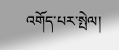འགོད་པར་སྤེལ།